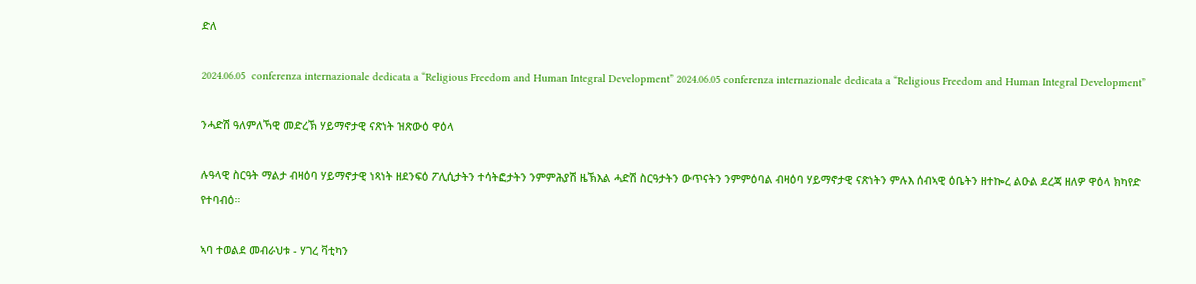ድለ

2024.06.05  conferenza internazionale dedicata a “Religious Freedom and Human Integral Development” 2024.06.05 conferenza internazionale dedicata a “Religious Freedom and Human Integral Development”

ንሓድሽ ዓለምለኻዊ መድረኽ ሃይማኖታዊ ናጽነት ዝጽውዕ ዋዕላ

ሉዓላዊ ስርዓት ማልታ ብዛዕባ ሃይማኖታዊ ነጻነት ዘደንፍዕ ፖሊሲታትን ተሳትፎታትን ንምምሕያሽ ዜኽእል ሓድሽ ስርዓታትን ውጥናትን ንምምዕባል ብዛዕባ ሃይማኖታዊ ናጽነትን ምሉእ ሰብኣዊ ዕቤትን ዘተኰረ ልዑል ደረጃ ዘለዎ ዋዕላ ክካየድ የተባብዕ።

ኣባ ተወልደ መብራህቱ - ሃገረ ቫቲካን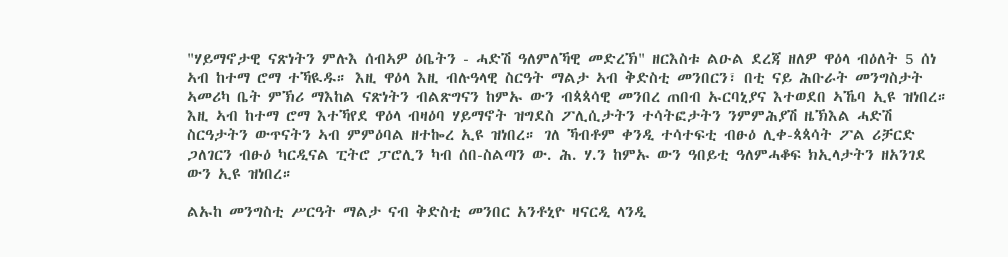"ሃይማኖታዊ ናጽነትን ምሉእ ሰብኣዎ ዕቤትን - ሓድሽ ዓለምለኻዊ መድረኽ" ዘርእስቱ ልዑል ደረጃ ዘለዎ ዋዕላ ብዕለት 5 ሰነ ኣብ ከተማ ሮማ ተኻዪዱ። እዚ ዋዕላ እዚ ብሉዓላዊ ስርዓት ማልታ ኣብ ቅድስቲ መንበርን፣ በቲ ናይ ሕቡራት መንግስታት ኣመሪካ ቤት ምኽሪ ማእከል ናጽነትን ብልጽግናን ከምኡ ውን ብጳጳሳዊ መንበረ ጠበብ ኡርባኒያና እተወደበ ኣኼባ ኢዩ ዝነበረ። እዚ ኣብ ከተማ ሮማ እተኻየደ ዋዕላ ብዛዕባ ሃይማኖት ዝግደስ ፖሊሲታትን ተሳትፎታትን ንምምሕያሽ ዜኽእል ሓድሽ ስርዓታትን ውጥናትን ኣብ ምምዕባል ዘተኰረ ኢዩ ዝነበረ። ገለ ኻብቶም ቀንዲ ተሳተፍቲ ብፁዕ ሊቀ-ጳጳሳት ፖል ሪቻርድ ጋለገርን ብፁዕ ካርዲናል ፒትሮ ፓሮሊን ካብ ሰበ-ስልጣን ው. ሕ. ሃ.ን ከምኡ ውን ዓበይቲ ዓለምሓቆፍ ክኢላታትን ዘአንገደ ውን ኢዩ ዝነበረ።

ልኡከ መንግስቲ ሥርዓት ማልታ ናብ ቅድስቲ መንበር አንቶኒዮ ዛናርዲ ላንዲ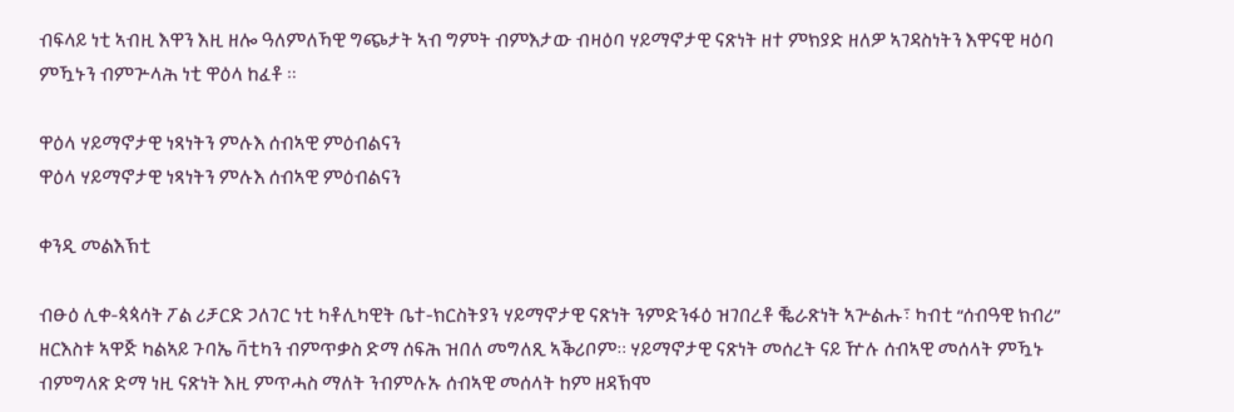ብፍላይ ነቲ ኣብዚ እዋን እዚ ዘሎ ዓለምለኻዊ ግጭታት ኣብ ግምት ብምእታው ብዛዕባ ሃይማኖታዊ ናጽነት ዘተ ምክያድ ዘለዎ ኣገዳስነትን እዋናዊ ዛዕባ ምዃኑን ብምጕላሕ ነቲ ዋዕላ ከፈቶ ።

ዋዕላ ሃይማኖታዊ ነጻነትን ምሉእ ሰብኣዊ ምዕብልናን
ዋዕላ ሃይማኖታዊ ነጻነትን ምሉእ ሰብኣዊ ምዕብልናን

ቀንዲ መልእኽቲ

ብፁዕ ሊቀ-ጳጳሳት ፖል ሪቻርድ ጋለገር ነቲ ካቶሊካዊት ቤተ-ክርስትያን ሃይማኖታዊ ናጽነት ንምድንፋዕ ዝገበረቶ ቘራጽነት ኣጕልሑ፣ ካብቲ “ሰብዓዊ ክብሪ” ዘርእስቱ ኣዋጅ ካልኣይ ጉባኤ ቫቲካን ብምጥቃስ ድማ ሰፍሕ ዝበለ መግለጺ ኣቕሪቦም። ሃይማኖታዊ ናጽነት መሰረት ናይ ዅሉ ሰብኣዊ መሰላት ምዃኑ ብምግላጽ ድማ ነዚ ናጽነት እዚ ምጥሓስ ማለት ንብምሉኡ ሰብኣዊ መሰላት ከም ዘዳኽሞ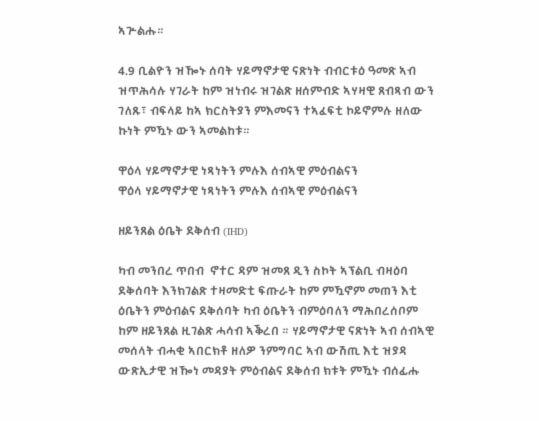ኣጕልሑ።

4.9 ቢልዮን ዝዀኑ ሰባት ሃይማኖታዊ ናጽነት ብብርቱዕ ዓመጽ ኣብ ዝጥሕሳሉ ሃገራት ከም ዝነብሩ ዝገልጽ ዘሰምብድ ኣሃዛዊ ጸብጻብ ውን ገለጹ፣ ብፍላይ ከኣ ክርስትያን ምእመናን ተኣፈፍቲ ኮይኖምሉ ዘለው ኩነት ምዃኑ ውን ኣመልከቱ።

ዋዕላ ሃይማኖታዊ ነጻነትን ምሉእ ሰብኣዊ ምዕብልናን
ዋዕላ ሃይማኖታዊ ነጻነትን ምሉእ ሰብኣዊ ምዕብልናን

ዘይንጸል ዕቤት ደቅሰብ (IHD)

ካብ መንበረ ጥበብ  ኖተር ዳም ዝመጸ ዲን ስኮት ኣፕልቢ ብዛዕባ ደቅሰባት እንክገልጽ ተዛመድቲ ፍጡራት ከም ምዃኖም መጠን እቲ ዕቤትን ምዕብልና ደቅሰባት ካብ ዕቤትን ብምዕባለን ማሕበረሰቦም ከም ዘይንጸል ዚገልጽ ሓሳብ ኣቕረበ ። ሃይማኖታዊ ናጽነት ኣብ ሰብኣዊ መሰላት ብሓቂ ኣበርክቶ ዘለዎ ንምግባር ኣብ ውሽጢ እቲ ዝያዳ ውጽኢታዊ ዝዀነ መዳያት ምዕብልና ደቅሰብ ክቱት ምዃኑ ብሰፊሑ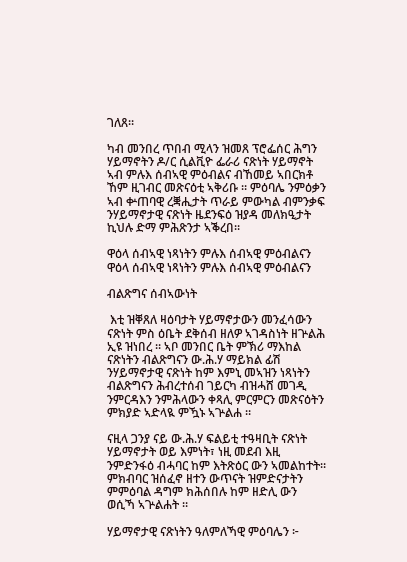ገለጸ።

ካብ መንበረ ጥበብ ሚላን ዝመጸ ፕሮፌሰር ሕግን ሃይማኖትን ዶ/ር ሲልቪዮ ፌራሪ ናጽነት ሃይማኖት ኣብ ምሉእ ሰብኣዊ ምዕብልና ብኸመይ ኣበርክቶ ኸም ዚገብር መጽናዕቲ ኣቅሪቡ ። ምዕባሌ ንምዕቃን ኣብ ቍጠባዊ ረቛሒታት ጥራይ ምውካል ብምንቃፍ ንሃይማኖታዊ ናጽነት ዜደንፍዕ ዝያዳ መለክዒታት ኪህሉ ድማ ምሕጽንታ ኣቕረበ።

ዋዕላ ሰብኣዊ ነጻነትን ምሉእ ሰብኣዊ ምዕብልናን
ዋዕላ ሰብኣዊ ነጻነትን ምሉእ ሰብኣዊ ምዕብልናን

ብልጽግና ሰብኣውነት

 እቲ ዝቐጸለ ዛዕባታት ሃይማኖታውን መንፈሳውን ናጽነት ምስ ዕቤት ደቅሰብ ዘለዎ ኣገዳስነት ዘጕልሕ ኢዩ ዝነበረ ። ኣቦ መንበር ቤት ምኽሪ ማእከል ናጽነትን ብልጽግናን ው.ሕ.ሃ ማይክል ፊሽ ንሃይማኖታዊ ናጽነት ከም እምኒ መኣዝን ነጻነትን ብልጽግናን ሕብረተሰብ ገይርካ ብዝሓሸ መገዲ ንምርዳእን ንምሕላውን ቀጻሊ ምርምርን መጽናዕትን ምክያድ ኣድላዪ ምዃኑ ኣጕልሐ ።

ናዚላ ጋንያ ናይ ው.ሕ.ሃ ፍልይቲ ተዓዛቢት ናጽነት ሃይማኖታት ወይ እምነት፣ ነዚ መደብ እዚ ንምድንፋዕ ብሓባር ከም እትጽዕር ውን ኣመልከተት። ምክብባር ዝሰፈኖ ዘተን ውጥናት ዝምድናታትን ምምዕባል ዳግም ክሕሰበሉ ከም ዘድሊ ውን ወሲኻ ኣጕልሐት ።

ሃይማኖታዊ ናጽነትን ዓለምለኻዊ ምዕባሌን ፦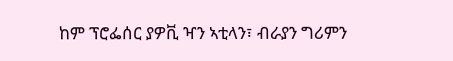ከም ፕሮፌሰር ያዎቪ ዣን ኣቲላን፣ ብራያን ግሪምን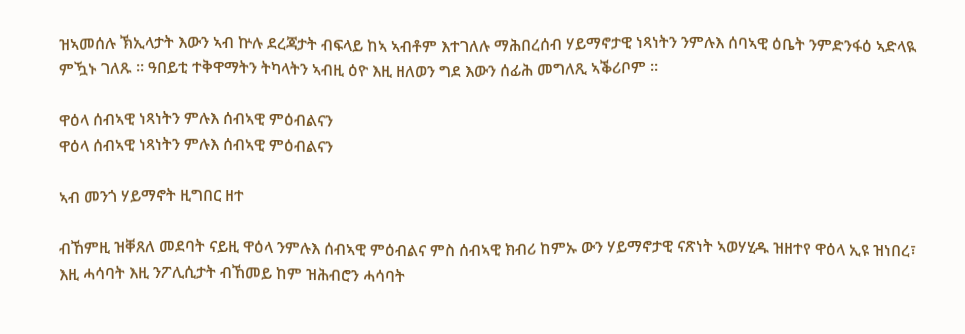ዝኣመሰሉ ኽኢላታት እውን ኣብ ኵሉ ደረጃታት ብፍላይ ከኣ ኣብቶም እተገለሉ ማሕበረሰብ ሃይማኖታዊ ነጻነትን ንምሉእ ሰባኣዊ ዕቤት ንምድንፋዕ ኣድላዪ ምዃኑ ገለጹ ። ዓበይቲ ተቅዋማትን ትካላትን ኣብዚ ዕዮ እዚ ዘለወን ግደ እውን ሰፊሕ መግለጺ ኣቕሪቦም ።

ዋዕላ ሰብኣዊ ነጻነትን ምሉእ ሰብኣዊ ምዕብልናን
ዋዕላ ሰብኣዊ ነጻነትን ምሉእ ሰብኣዊ ምዕብልናን

ኣብ መንጎ ሃይማኖት ዚግበር ዘተ

ብኸምዚ ዝቐጸለ መደባት ናይዚ ዋዕላ ንምሉእ ሰብኣዊ ምዕብልና ምስ ሰብኣዊ ክብሪ ከምኡ ውን ሃይማኖታዊ ናጽነት ኣወሃሂዱ ዝዘተየ ዋዕላ ኢዩ ዝነበረ፣ እዚ ሓሳባት እዚ ንፖሊሲታት ብኸመይ ከም ዝሕብሮን ሓሳባት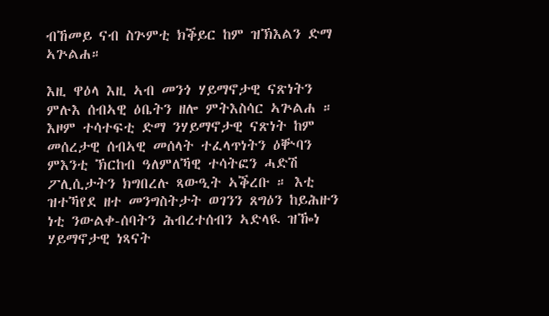ብኸመይ ናብ ስጕምቲ ክቕይር ከም ዝኽእልን ድማ ኣጕልሐ።

እዚ ዋዕላ እዚ ኣብ መንጎ ሃይማኖታዊ ናጽነትን ምሉእ ሰብኣዊ ዕቤትን ዘሎ ምትእስሳር ኣጕልሐ ። እዞም ተሳተፍቲ ድማ ንሃይማኖታዊ ናጽነት ከም መሰረታዊ ሰብኣዊ መሰላት ተፈላጥነትን ዕቝባን ምእንቲ ኽርከብ ዓለምለኻዊ ተሳትፎን ሓድሽ ፖሊሲታትን ክግበረሉ ጻውዒት ኣቕረቡ ። እቲ ዝተኻየደ ዘተ መንግስትታት ወገንን ጸግዕን ከይሕዙን ነቲ ንውልቀ-ሰባትን ሕብረተሰብን ኣድላዪ ዝዀነ ሃይማኖታዊ ነጻናት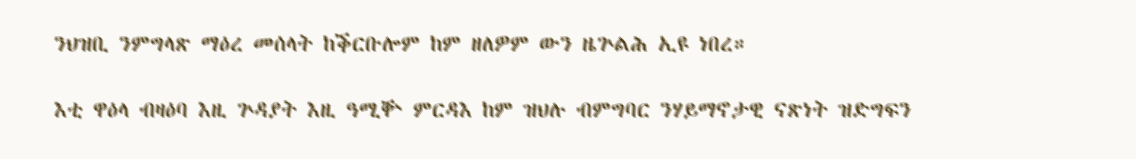ንህዝቢ ንምግላጽ ማዕረ መሰላት ከቕርቡሎም ከም ዘለዎም ውን ዜጕልሕ ኢዩ ነበረ።

እቲ ዋዕላ ብዛዕባ እዚ ጕዳያት እዚ ዓሚቝ ምርዳእ ከም ዝህሉ ብምግባር ንሃይማኖታዊ ናጽነት ዝድግፍን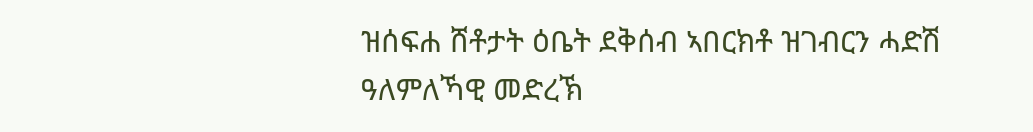ዝሰፍሐ ሸቶታት ዕቤት ደቅሰብ ኣበርክቶ ዝገብርን ሓድሽ ዓለምለኻዊ መድረኽ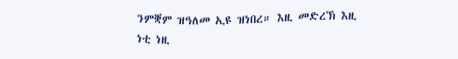ንምቛም ዝዓለመ ኢዩ ዝነበረ። እዚ መድረኽ እዚ ነቲ ነዚ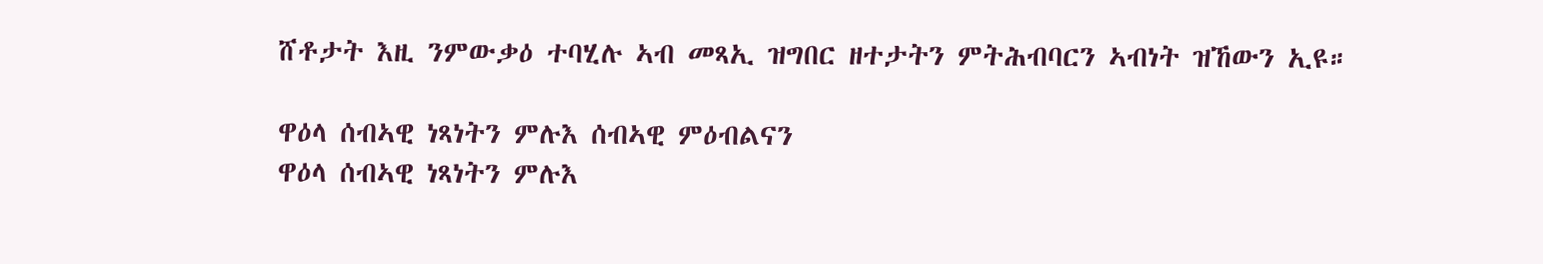ሸቶታት እዚ ንምውቃዕ ተባሂሉ ኣብ መጻኢ ዝግበር ዘተታትን ምትሕብባርን ኣብነት ዝኸውን ኢዩ።

ዋዕላ ሰብኣዊ ነጻነትን ምሉእ ሰብኣዊ ምዕብልናን
ዋዕላ ሰብኣዊ ነጻነትን ምሉእ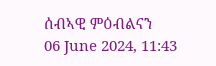ሰብኣዊ ምዕብልናን
06 June 2024, 11:43